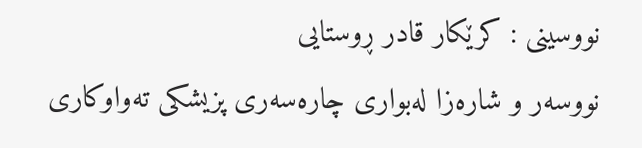نووسینی : کرێکار قادر ڕوستایی
نووسەر و شارەزا لەبواری چارەسەری پزیشکی تەواوکاری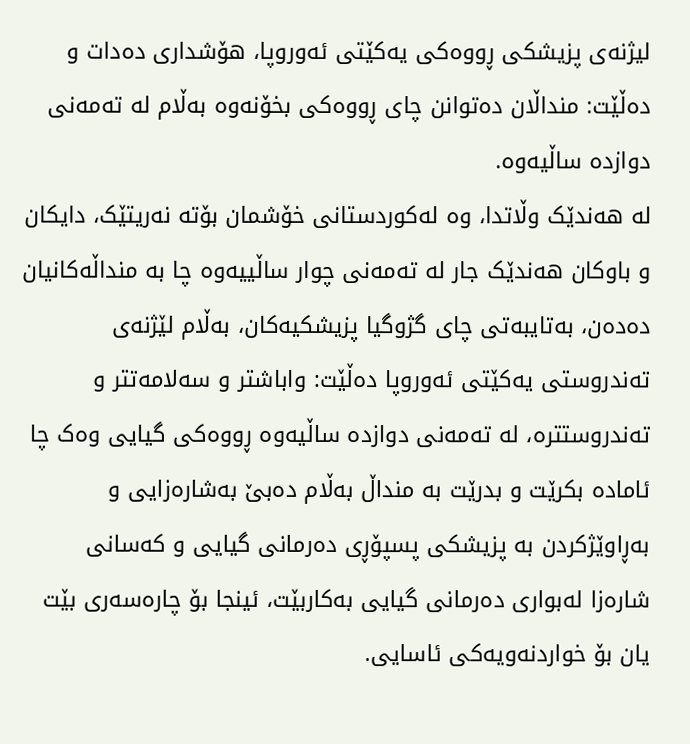لیژنەی پزیشکی ڕووەکی یەکێتی ئەوروپا، هۆشداری دەدات و دەڵێت: منداڵان دەتوانن چای ڕووەکی بخۆنەوە بەڵام لە تەمەنی دوازدە ساڵیەوە.
لە هەندێک وڵاتدا، وە لەکوردستانی خۆشمان بۆتە نەریتێک، دایکان و باوکان هەندێک جار لە تەمەنی چوار ساڵییەوە چا بە منداڵەکانیان دەدەن، بەتایبەتی چای گژوگیا پزیشکیەکان، بەڵام لێژنەی تەندروستی یەکێتی ئەوروپا دەڵێت: واباشتر و سەلامەتتر و تەندروستترە، لە تەمەنی دوازدە ساڵیەوە ڕووەکی گیایی وەک چا ئامادە بکرێت و بدرێت بە منداڵ بەڵام دەبێ بەشارەزایی و بەڕاوێژکردن بە پزیشکی پسپۆڕی دەرمانی گیایی و کەسانی شارەزا لەبواری دەرمانی گیایی بەکاربێت، ئینجا بۆ چارەسەری بێت یان بۆ خواردنەویەکی ئاسایی.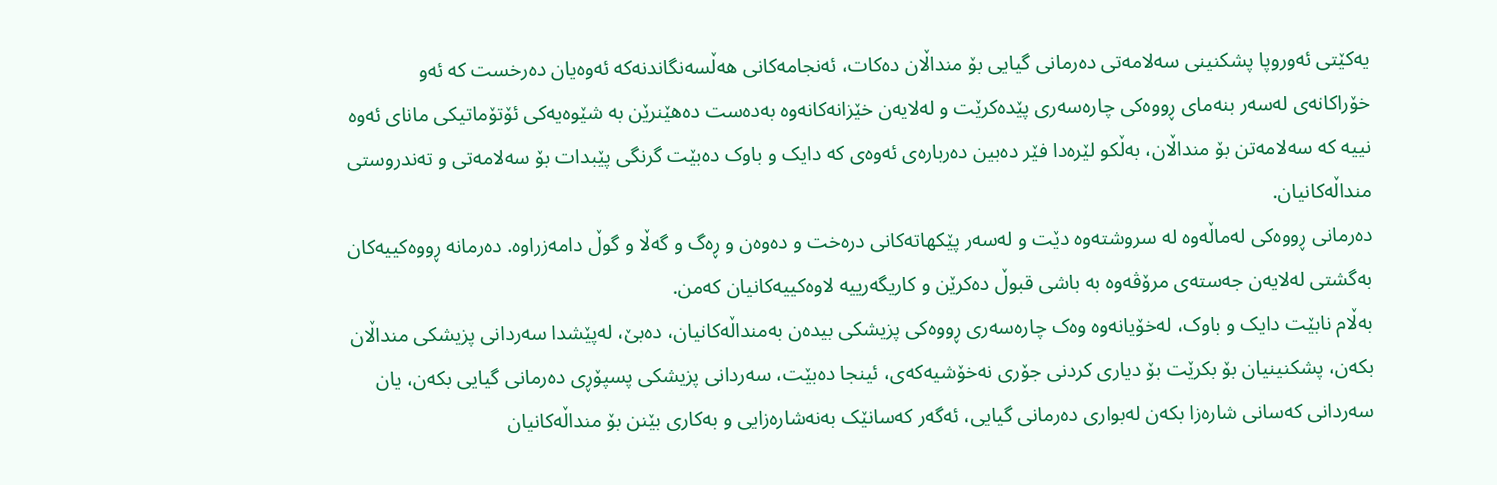یەکێتی ئەوروپا پشکنینی سەلامەتی دەرمانی گیایی بۆ منداڵان دەکات، ئەنجامەکانی هەڵسەنگاندنەکە ئەوەیان دەرخست کە ئەو خۆراکانەی لەسەر بنەمای ڕووەکی چارەسەری پێدەکرێت و لەلایەن خێزانەکانەوە بەدەست دەهێنرێن بە شێوەیەکی ئۆتۆماتیکی مانای ئەوە نییە کە سەلامەتن بۆ منداڵان، بەڵکو لێرەدا فێر دەبین دەربارەی ئەوەی کە دایک و باوک دەبێت گرنگی پێبدات بۆ سەلامەتی و تەندروستی منداڵەکانیان.
دەرمانی ڕووەکی لەماڵەوە لە سروشتەوە دێت و لەسەر پێکهاتەکانی درەخت و دەوەن و ڕەگ و گەڵا و گوڵ دامەزراوە. دەرمانە ڕووەکییەکان بەگشتی لەلایەن جەستەی مرۆڤەوە بە باشی قبوڵ دەکرێن و کاریگەرییە لاوەکییەکانیان کەمن.
بەڵام نابێت دایک و باوک، لەخۆیانەوە وەک چارەسەری ڕووەکی پزیشکی بیدەن بەمنداڵەکانیان، دەبێ، لەپێشدا سەردانی پزیشکی منداڵان بکەن، پشکنینیان بۆ بکرێت بۆ دیاری کردنی جۆری نەخۆشیەکەی، ئینجا دەبێت، سەردانی پزیشکی پسپۆڕی دەرمانی گیایی بکەن، یان سەردانی کەسانی شارەزا بکەن لەبواری دەرمانی گیایی، ئەگەر کەسانێک بەنەشارەزایی و بەکاری بێنن بۆ منداڵەکانیان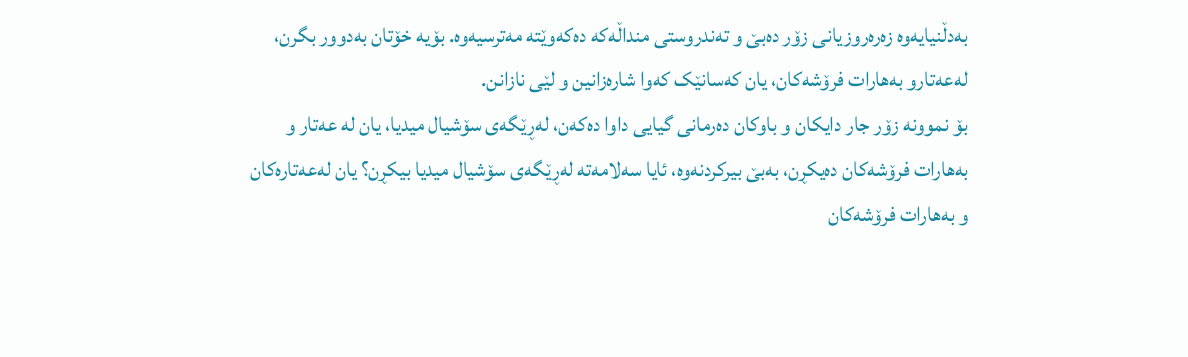بەدڵنیایەوە زەرەروزیانی زۆر دەبێ و تەندروستی منداڵەکە دەکەوێتە مەترسیەوە. بۆیە خۆتان بەدوور بگرن، لەعەتارو بەهارات فرۆشەکان، یان کەسانێک کەوا شارەزانین و لێی نازانن.
بۆ نموونە زۆر جار دایکان و باوکان دەرمانی گیایی داوا دەکەن، لەڕێگەی سۆشیال میدیا، یان لە عەتار و بەهارات فرۆشەکان دەیکڕن، بەبێ بیرکردنەوە، ئایا سەلامەتە لەڕێگەی سۆشیال میدیا بیکڕن؟ یان لەعەتارەکان و بەهارات فرۆشەکان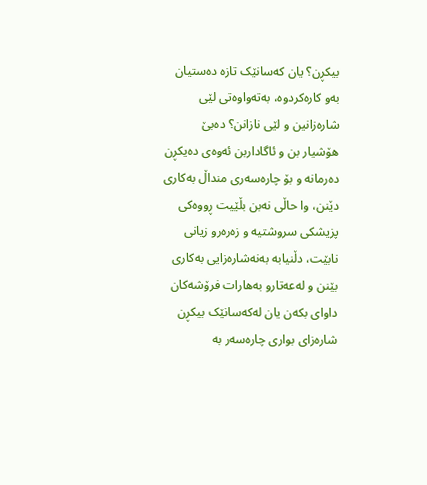بیکڕن؟ یان کەسانێک تازە دەستیان بەو کارەکردوە، بەتەواوەتی لێی شارەزانین و لێی نازانن؟ دەبێ هۆشیار بن و ئاگاداربن ئەوەی دەیکڕن دەرمانە و بۆ چارەسەری منداڵ بەکاری دێنن، وا حاڵی نەبن بڵێیت ڕووەکی پزیشکی سروشتیە و زەرەرو زیانی نابێت، دڵنیابە بەنەشارەزایی بەکاری بێنن و لەعەتارو بەهارات فرۆشەکان داوای بکەن یان لەکەسانێک بیکڕن شارەزای بواری چارەسەر بە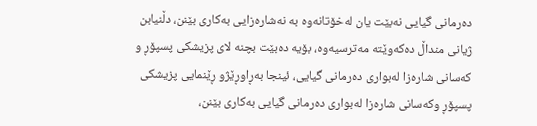دەرمانی گیایی نەبێت یان لەخۆتانەوە بە نەشارەزایی بەکاری بێنن، دڵنیابن ژیانی منداڵ دەکەوێتە مەترسیەوە، بۆیە دەبێت بچنە لای پزیشکی پسپۆڕ و کەسانی شارەزا لەبواری دەرمانی گیایی، ئینجا بەڕاوڕێژو ڕێنمایی پزیشکی پسپۆڕ وکەسانی شارەزا لەبواری دەرمانی گیایی بەکاری بێنن،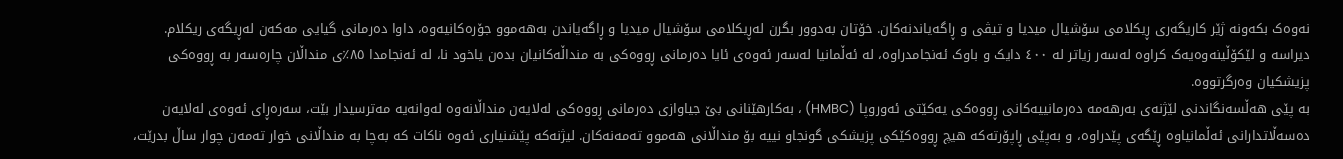نەوەک بکەونە ژێر کاریگەری ڕیکلامی سۆشیال میدیا و تیڤی و ڕاگەیاندنەکان. خۆتان بەدوور بگرن لەڕیکلامی سۆشیال میدیا و ڕاگەیاندن بەهەموو جۆرەکانیەوە، داوا دەرمانی گیایی مەکەن لەڕیگەی ریکلام.
دیراسە و لێکۆڵینەوەیەک کراوە لەسەر زیاتر لە ٤٠٠ دایک و باوک ئەنجامدراوە، لە ئەڵمانیا لەسەر ئەوەی ئایا دەرمانی ڕووەکی بە منداڵەکانیان بدەن یاخود نا، لە ئەنجامدا ٨٥٪ی منداڵان چارەسەر بە ڕووەکی پزیشکیان وەرگرتووە.
بە پێی هەڵسەنگاندنی لێژنەی بەرهەمە دەرمانییەکانی ڕووەکی یەکێتی ئەوروپا (HMBC) ، بەکارهێنانی بێ جیاوازی دەرمانی ڕووەکی لەلایەن منداڵانەوە لەوانەیە مەترسیدار بێت، سەرەڕای ئەوەی لەلایەن دەسەڵاتدارانی ئەڵمانیاوە ڕێگەی پێدراوە، و بەپێی ڕاپۆرتەکە هیچ ڕووەکێکی پزیشکی گونجاو نییە بۆ منداڵانی هەموو تەمەنەکان. لیژنەکە پێشنیاری ئەوە ناکات کە بەچا بە منداڵانی خوار تەمەن چوار ساڵ بدرێت،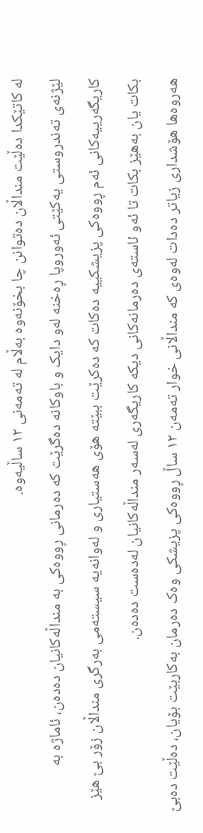لە کاتێکدا دەڵێت منداڵان دەتوانن چا بخۆنەوە بەڵام لە تەمەنی ۱۲ ساڵیەوە.
لێژنەی تەندروستی یەکێتی ئەوروپا ڕەخنە لەو دایک و باوکانە دەگرێت کە دەرمانی ڕووەکی بە منداڵەکانیان دەدەن، ئاماژە بە کاریگەرییەکانی ئەم ڕووەکی پزیشکییە دەکات کە دەکرێت ببێتە هۆی هەستیاری و لەوانەیە سیستەمی بەرگری منداڵان زۆر بێ هێز بکات یان بەهێز بکات تا ئەو ئاستەی دەرمانەکانی دیکە کاریگەری لەسەر منداڵەکانیان لەدەست دەدەن.
هەروەها هۆشداری زیاتر دەدات لەوەی کە منداڵانی خوار تەمەن ١٢ ساڵ ڕووەکی پزیشکی وەک دەرمان بەکاربێت بۆیان، دەڵێت دەبێ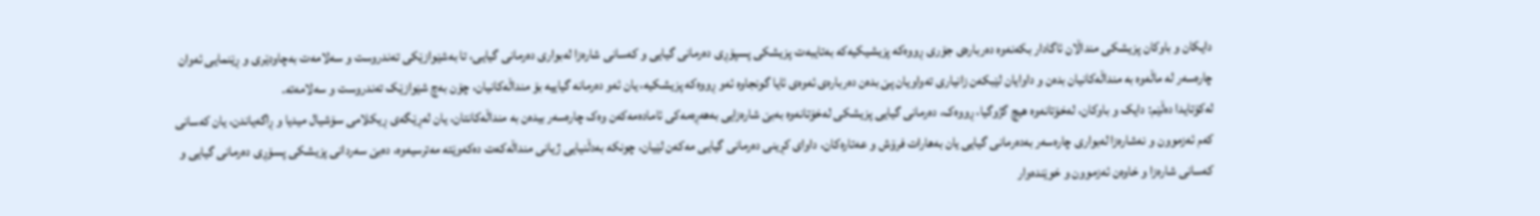دایکان و باوکان پزیشکی منداڵان ئاگادار بکەنەوە دەربارەی جۆری ڕووەکە پزیشیکیەکە بەتایبەت پزیشکی پسپۆڕی دەرمانی گیایی و کەسانی شارەزا لەبواری دەرمانی گیایی، تا بەشێوازێکی تەندروست و سەلامەت بەچاودێری و ڕێنمایی ئەوان چارەسەر لە ماڵەوە بە منداڵەکانیان بدەن و داوایان لێبکەن زانیاری تەواویان پێ بدەن دەربارەی ئەوەی ئایا گونجاوە ئەو ڕووەکە پزیشکیە، یان ئەو دەرمانە گیاییە بۆ منداڵەکانیان، چۆن بەچ شێوازێک تەندروست و سەلامەتە.
لەکۆتایدا دەڵێم: دایک و باوکان، لەخۆتانەوە هیچ گژوگیا، ڕووەک، دەرمانی گیایی پزیشکی لەخۆتانەوە بەبێ شارەزایی بەهەڕەمەکی ئامادەمەکەن وەک چارەسەر بیدەن بە منداڵەکانتان، یان لەڕێگەی ڕیکلامی سۆشیال میدیا و ڕاگەیاندن، یان کەسانی کەم ئەزموون و نەشارەزا لەبواری چارەسەر بەدەرمانی گیایی یان بەهارات فرۆش و عەتارەکان، داوای کڕینی دەرمانی گیایی مەکەن لێیان، چونکە بەدڵنیایی ژیانی منداڵەکەت دەکەوێتە مەترسیەوە، دەبێ سەردانی پزیشکی پسۆڕی دەرمانی گیایی و کەسانی شارەزا و خاوەن ئەزموون و خوێندەوار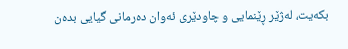بکەیت، لەژێر ڕێنمایی و چاودێری ئەوان دەرمانی گیایی بدەن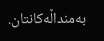بەمنداڵەکانتان.